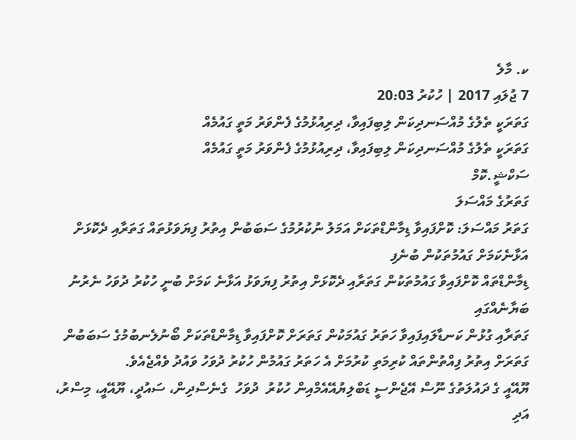ކ. މާލެ
7 ޖުލައި 2017 | ހުކުރު 20:03
ގަތަރަކީ ތެލުގެ މުއްސަނދިކަން ލިބިފައިވާ، ދިރިއުޅުމުގެ ފެންވަރު މަތީ ގައުމެއް
ގަތަރަކީ ތެލުގެ މުއްސަނދިކަން ލިބިފައިވާ، ދިރިއުޅުމުގެ ފެންވަރު މަތީ ގައުމެއް
ސަކްޝީ.ކޮމް
ގަތަރުގެ މައްސަލަ
ގަތަރު މައްސަލަ: ކޮށްފައިވާ ޑިމާންޑްތަކަށް އަމަލު ނުކުރުމުގެ ސަބަބުން އިތުރު ފިޔަވަޅުތައް ގަތަރާއި ދެކޮޅަށް އަޅާނެކަމަށް ގައުމުތަކުން ބުނެފި
ޑިމާންޑްތައް ކޮށްފައިވާ ގައުމުތަކުން ގަތަރާއި ދެކޮޅަށް އިތުރު ފިޔަވަޅު އަޅާނެ ކަމަށް ބުނީ ހުކުރު ދުވަހު ނެރުނު ބަޔާނެއްގައި
ގަތަރާއި ގުޅުން ކަނޑާލައިފައިވާ ހަތަރު ގައުމަކުން ގަތަރަށް ކޮށްފައިވާ ޑިމާންޑްތަކަށް ބޯނުލެނބުމުގެ ސަބަބުން ގަތަރަށް އިތުރު ފިއްތުންތައް ކުރިމަތި ކުރުމަށް އެ ހަތަރު ގައުމުން ހުކުރު ދުވަހު ވައުދު ވެއްޖެއެވެ.
ޔޫއޭއީ ގެ ދައުލަތުގެ ނޫސް އޭޖެންސީ ޑަބްލިޔުއޭއެމްއިން ހުކުރު  ދުވަހު  ގެނެސްދިން، ސައުދީ، ޔޫއޭއީ، މިސްރު، އަދި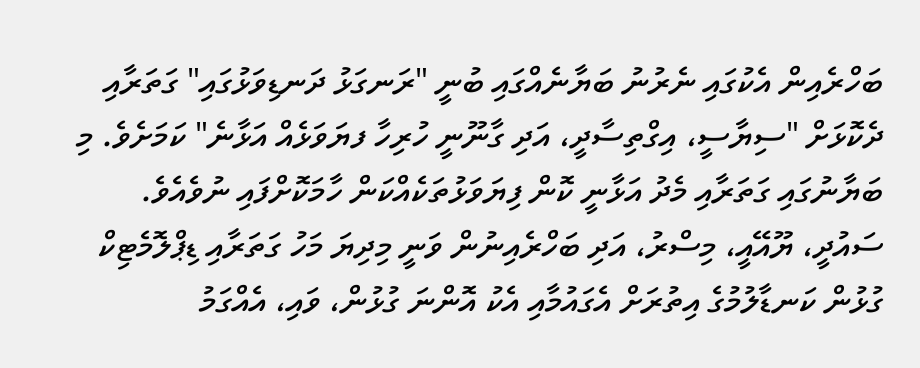ބަހްރެއިން އެކުގައި ނެރުނު ބަޔާނެއްގައި ބުނީ "ރަނގަޅު ދަނޑިވަޅުގައި" ގަތަރާއި ދެކޮޅަށް "ސިޔާސީ، އިގްތިސާދީ، އަދި ގާނޫނީ ހުރިހާ ފޔަވަޅެއް އަޅާނެ" ކަމަށެވެ. މި ބަޔާނުގައި ގަތަރާއި މެދު އަޅާނީ ކޮން ފިޔަވަޅުތަކެއްކަން ހާމަކޮށްފައި ނުވެއެވެ.
ސައުދީ، ޔޫއޭއީ، މިސްރު، އަދި ބަހްރެއިނުން ވަނީ މިދިޔަ މަހު ގަތަރާއި ޑިޕްލޮމެޓިކް ގުޅުން ކަނޑާލުމުގެ އިތުރަށް އެގައުމާއި އެކު އޮންނަ ގުޅުން، ވައި، އެއްގަމު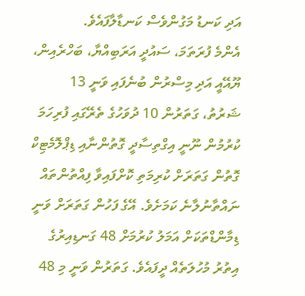އަދި ކަނޑު މަގުންވެސް ކަނޑާލާފައެވެ.
އެންމެ ފުރަތަމަ، ސައުދީ އަރަބިއްޔާ، ބަހްރެއިން، ޔޫއޭއީ އަދި މިސްރުން ބުނެފައި ވަނީ 13 ޝަރުތު، ގަތަރުން 10 ދުވަހުގެ ތެރޭގައި ފުރިހަމަ ކުރުމުން ނޫނީ އިގްތިސާދީ ގޮތުންނާއި ޑިޕްލޮމެޓިކް ގޮތުން ގަތަރަށް ކުރިމަތި ކޮށްފައިވާ ފިއްތުންތައް ނައްތާނުލާނެ ކަމަށެވެ. އޭގެ ފަހުން ގަތަރަށް ވަނީ ޑިމާންޑްތަކަށް އަމަލު ކުރުމަށް 48 ގަނޑިއިރުގެ އިތުރު މުހުލަތެއް ދީފައެވެ. ގަތަރުން ވަނީ މި 48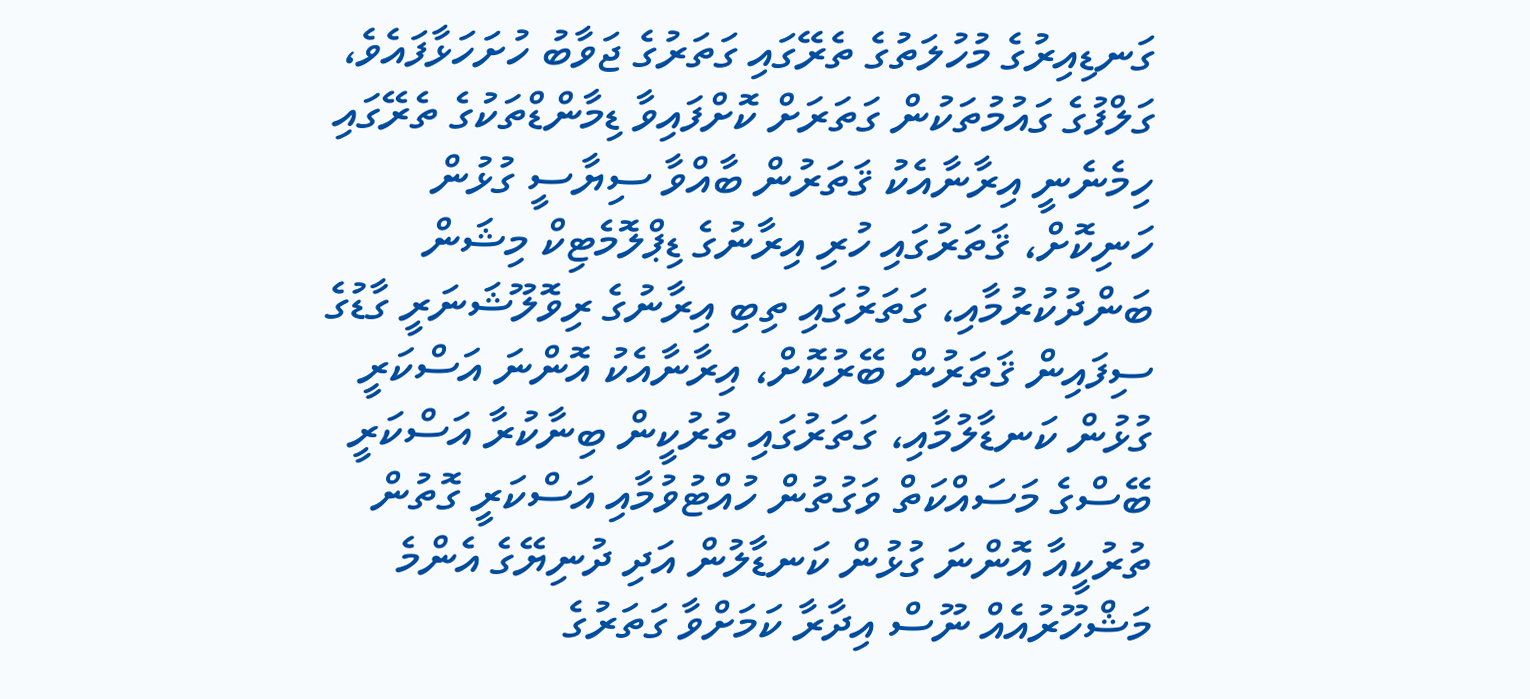ގަނޑިއިރުގެ މުހުލަތުގެ ތެރޭގައި ގަތަރުގެ ޖަވާބު ހުށަހަޅާފައެވެ،
ގަލްފުގެ ގައުމުތަކުން ގަތަރަށް ކޮށްފައިވާ ޑިމާންޑްތަކުގެ ތެރޭގައި ހިމެނެނީ އިރާނާއެކު ޤަތަރުން ބާއްވާ ސިޔާސީ ގުޅުން ހަނިކޮށް، ޤަތަރުގައި ހުރި އިރާނުގެ ޑިޕްލޮމެޓިކް މިޝަން ބަންދުކުރުމާއި، ގަތަރުގައި ތިބި އިރާނުގެ ރިވޮލޫޝަނަރީ ގާޑުގެ ސިފައިން ޤަތަރުން ބޭރުކޮށް، އިރާނާއެކު އޮންނަ އަސްކަރީ ގުޅުން ކަނޑާލުމާއި، ގަތަރުގައި ތުރުކީން ބިނާކުރާ އަސްކަރީ ބޭސްގެ މަސައްކަތް ވަގުތުން ހުއްޓުވުމާއި އަސްކަރީ ގޮތުން ތުރުކީއާ އޮންނަ ގުޅުން ކަނޑާލުން އަދި ދުނިޔޭގެ އެންމެ މަޝްހޫރުއެއް ނޫސް އިދާރާ ކަމަށްވާ ގަތަރުގެ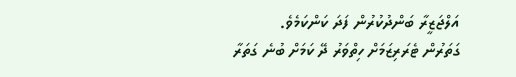އަލްޖަޒީރާ ބަންދުކުރުން ފަދަ ކަންކަމެވެ.
ގަތަރުން ޓެރަރިޒަމަށް ހިތްވަރު ދޭ ކަމަށް ބުނެ ގަތަރާ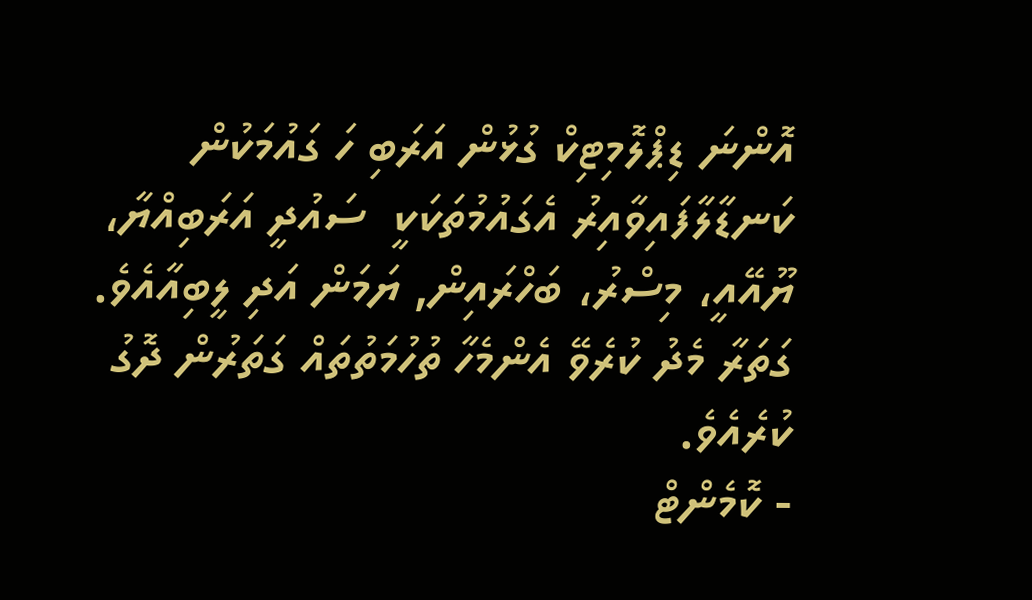އޮންނަ ޑިޕްލޮމިޓިކް ގުޅުން އަރަބި ހަ ގައުމަކުން ކަނޑާލާފައިވާއިރު އެގައުމުތަކަކީ  ސައުދީ އަރަބިއްޔާ، ޔޫއޭއީ، މިސްރު، ބަހްރައިން, ޔަމަން އަދި ލީބިއާއެވެ. ގަތަރާ މެދު ކުރެވޭ އެންމެހާ ތުހުމަތުތައް ގަތަރުން ދޮގު ކުރެއެވެ.
- ކޮމެންޓް